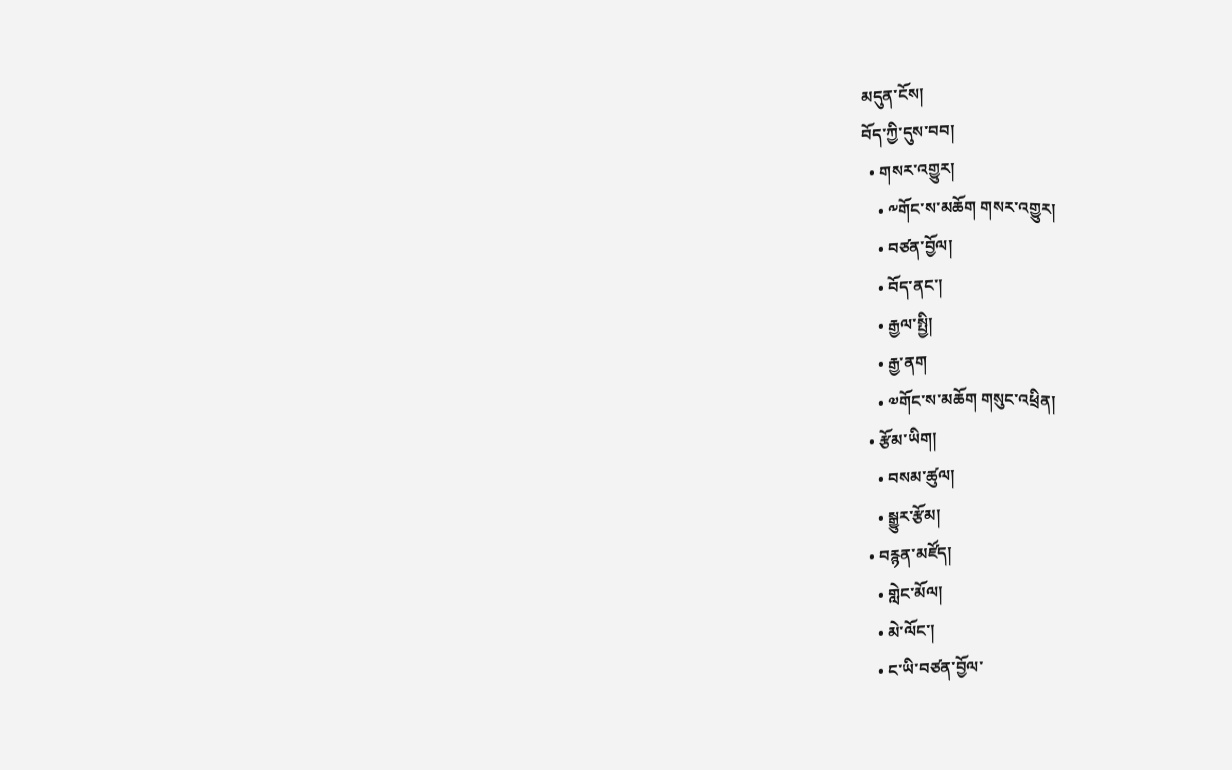མདུན་ངོས།
བོད་ཀྱི་དུས་བབ།
  • གསར་འགྱུར།
    • ༸གོང་ས་མཆོག གསར་འགྱུར།
    • བཙན་བྱོལ།
    • བོད་ནང་།
    • རྒྱལ་སྤྱི།
    • རྒྱ་ནག
    • ༧གོང་ས་མཆོག གསུང་འཕྲིན།
  • རྩོམ་ཡིག།
    • བསམ་ཚུལ།
    • སྒྱུར་རྩོམ།
  • བརྙན་མཛོད།
    • གླེང་མོལ།
    • མེ་ལོང་།
    • ང་ཡི་བཙན་བྱོལ་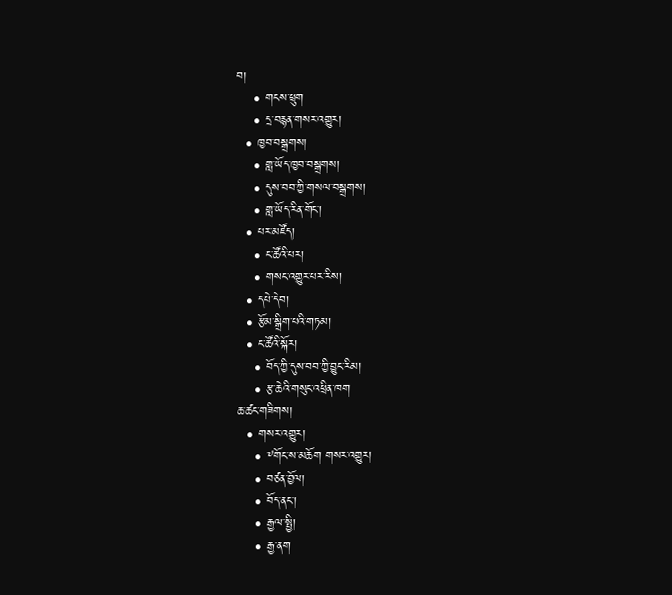བ།
    • གངས་ཕྲུག
    • དྲ་བརྙན་གསར་འགྱུར།
  • ཁྱབ་བསྒྲགས།
    • གླ་ཡོད་ཁྱབ་བསྒྲགས།
    • དུས་བབ་ཀྱི་གསལ་བསྒྲགས།
    • གླ་ཡོད་རིན་གོང་།
  • པར་མཛོད།
    • ང་ཚོའི་པར།
    • གསང་འགྱུར་པར་རིས།
  • དཔེ་དེབ།
  • རྩོམ་སྒྲིག་པའི་གཏམ།
  • ང་ཚོའི་སྐོར།
    • བོད་ཀྱི་དུས་བབ་ཀྱི་བྱུང་རིམ།
    • རྩ་ཆེའི་གསུང་འཕྲིན་ཁག
ཆ་ཚང་གཟིགས།
  • གསར་འགྱུར།
    • ༸གོང་ས་མཆོག གསར་འགྱུར།
    • བཙན་བྱོལ།
    • བོད་ནང་།
    • རྒྱལ་སྤྱི།
    • རྒྱ་ནག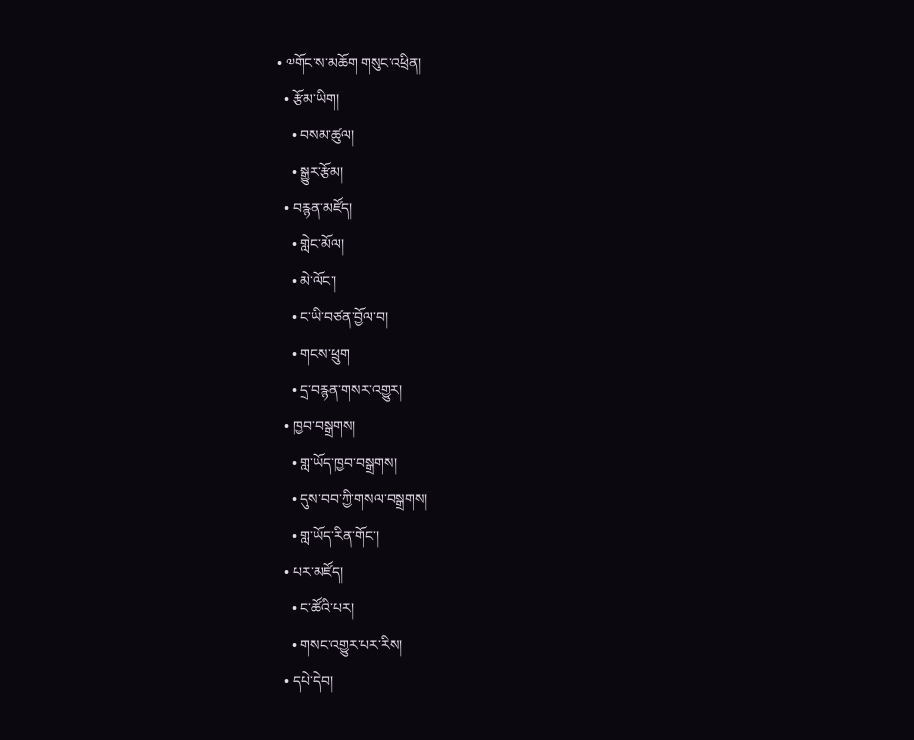• ༧གོང་ས་མཆོག གསུང་འཕྲིན།
  • རྩོམ་ཡིག།
    • བསམ་ཚུལ།
    • སྒྱུར་རྩོམ།
  • བརྙན་མཛོད།
    • གླེང་མོལ།
    • མེ་ལོང་།
    • ང་ཡི་བཙན་བྱོལ་བ།
    • གངས་ཕྲུག
    • དྲ་བརྙན་གསར་འགྱུར།
  • ཁྱབ་བསྒྲགས།
    • གླ་ཡོད་ཁྱབ་བསྒྲགས།
    • དུས་བབ་ཀྱི་གསལ་བསྒྲགས།
    • གླ་ཡོད་རིན་གོང་།
  • པར་མཛོད།
    • ང་ཚོའི་པར།
    • གསང་འགྱུར་པར་རིས།
  • དཔེ་དེབ།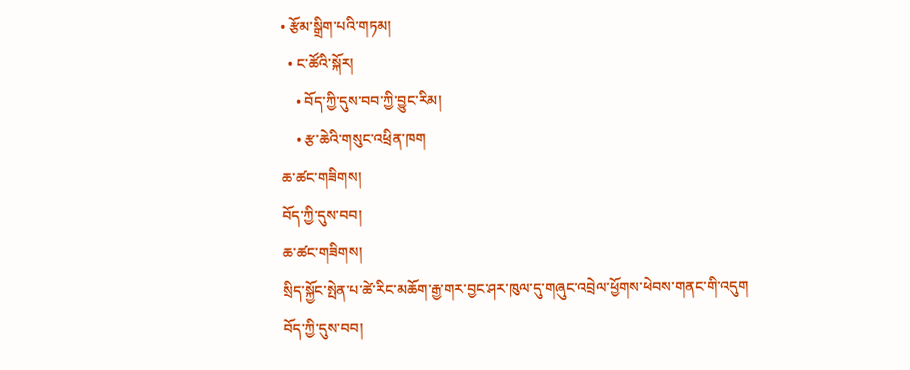• རྩོམ་སྒྲིག་པའི་གཏམ།
  • ང་ཚོའི་སྐོར།
    • བོད་ཀྱི་དུས་བབ་ཀྱི་བྱུང་རིམ།
    • རྩ་ཆེའི་གསུང་འཕྲིན་ཁག
ཆ་ཚང་གཟིགས།
བོད་ཀྱི་དུས་བབ།
ཆ་ཚང་གཟིགས།
སྲིད་སྐྱོང་སྤེན་པ་ཚེ་རིང་མཆོག་རྒྱ་གར་བྱང་ཤར་ཁུལ་དུ་གཞུང་འབྲེལ་ཕྱོགས་ཕེབས་གནང་གི་འདུག
བོད་ཀྱི་དུས་བབ།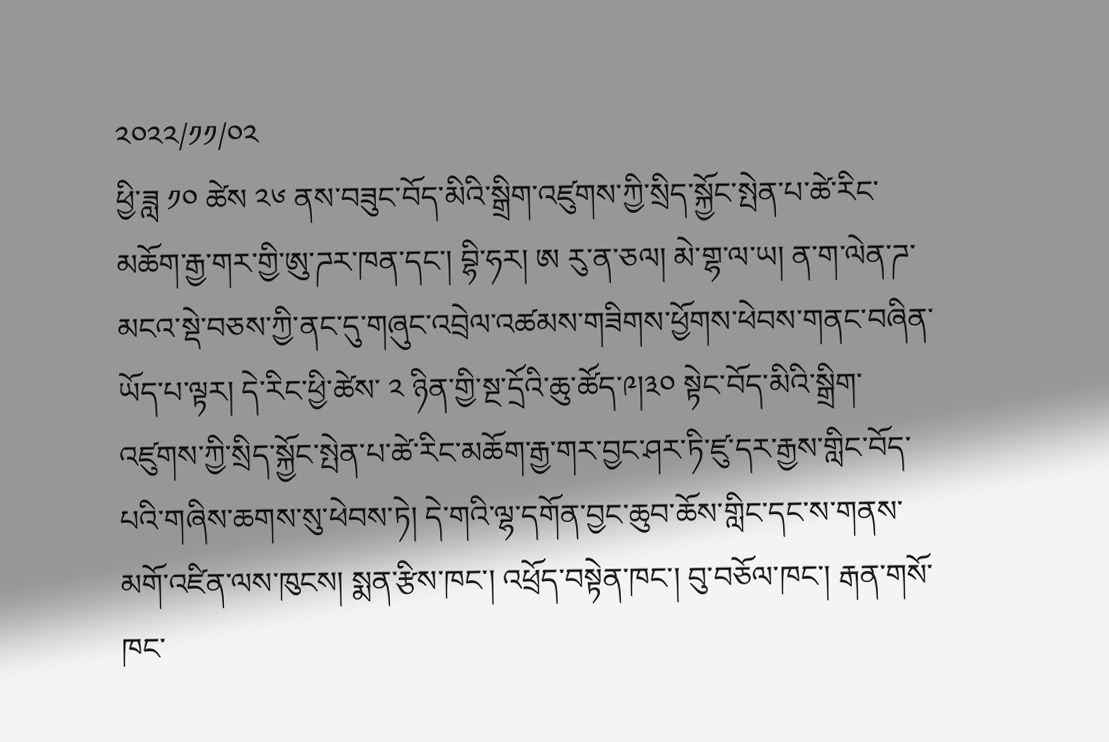༢༠༢༢/༡༡/༠༢
ཕྱི་ཟླ ༡༠ ཚེས ༢༦ ནས་བཟུང་བོད་མིའི་སྒྲིག་འཛུགས་ཀྱི་སྲིད་སྐྱོང་སྤེན་པ་ཚེ་རིང་མཆོག་རྒྱ་གར་གྱི་ཨུ་ཌར་ཁན་དང་། བྷི་ཧར། ཨ རུ་ན་ཅལ། མེ་གྷ་ལ་ཡ། ན་ག་ལེན་ཌ་མངའ་སྡེ་བཅས་ཀྱི་ནང་དུ་གཞུང་འབྲེལ་འཚམས་གཟིགས་ཕྱོགས་ཕེབས་གནང་བཞིན་ཡོད་པ་ལྟར། དེ་རིང་ཕྱི་ཚེས་ ༢ ཉིན་གྱི་སྔ་དྲོའི་ཆུ་ཚོད་༩།༣༠ སྟེང་བོད་མིའི་སྒྲིག་འཛུགས་ཀྱི་སྲིད་སྐྱོང་སྤེན་པ་ཚེ་རིང་མཆོག་རྒྱ་གར་བྱང་ཤར་ཏི་ཛུ་དར་རྒྱས་གླིང་བོད་པའི་གཞིས་ཆགས་སུ་ཕེབས་ཏེ། དེ་གའི་ལྷ་དགོན་བྱང་ཆུབ་ཆོས་གླིང་དང་ས་གནས་མགོ་འཛིན་ལས་ཁུངས། སྨན་རྩིས་ཁང་། འཕྲོད་བསྟེན་ཁང་། བུ་བཅོལ་ཁང་། རྒན་གསོ་ཁང་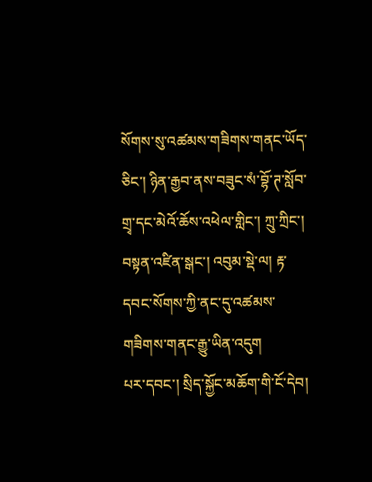སོགས་སུ་འཚམས་གཟིགས་གནང་ཡོད་ཅིང་། ཉིན་རྒྱབ་ནས་བཟུང་སཾ་བྷོ་ཊ་སློབ་གྲྭ་དང་མེའོ་ཆོས་འཕེལ་གླིང་། ཀྲུ་ཀྲིང་། བསྟན་འཛིན་སྒང་། འབུམ་སྡེ་ལ། རྟ་དབང་སོགས་ཀྱི་ནང་དུ་འཚམས་གཟིགས་གནང་རྒྱུ་ཡིན་འདུག
པར་དབང་། སྲིད་སྐྱོང་མཆོག་གི་ངོ་དེབ།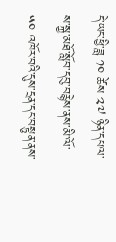དེ་ཡང་ཕྱི་ཟླ ༡༠ ཚེས ༢༧ ཉིན་དཔལ་ས་སྐྱ་མཐོ་སློབ་དབུ་བརྙེས་ནས་མི་ལོ་༥༠ འཁོར་བའི་དུས་དྲན་དང་བསྟུན་ནས་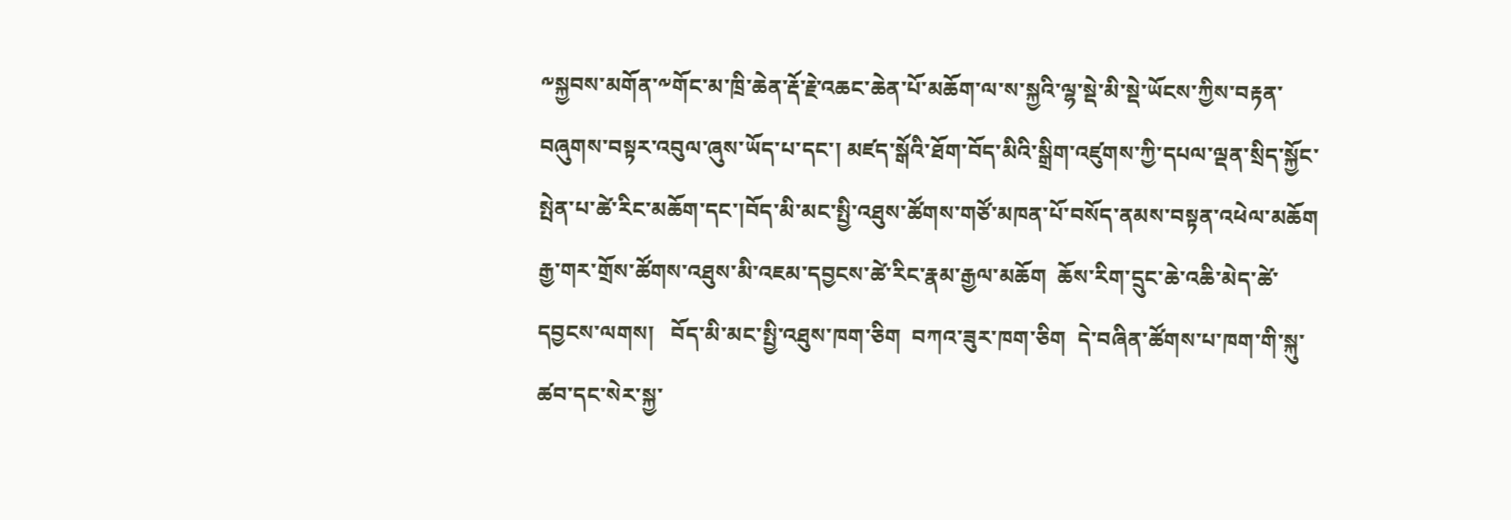༸སྐྱབས་མགོན་༸གོང་མ་ཁྲི་ཆེན་རྡོ་རྗེ་འཆང་ཆེན་པོ་མཆོག་ལ་ས་སྐྱའི་ལྷ་སྡེ་མི་སྡེ་ཡོངས་ཀྱིས་བརྟན་བཞུགས་བསྟར་འབུལ་ཞུས་ཡོད་པ་དང་། མཛད་སྒོའི་ཐོག་བོད་མིའི་སྒྲིག་འཛུགས་ཀྱི་དཔལ་ལྡན་སྲིད་སྐྱོང་སྤེན་པ་ཚེ་རིང་མཆོག་དང་།བོད་མི་མང་སྤྱི་འཐུས་ཚོགས་གཙོ་མཁན་པོ་བསོད་ནམས་བསྟན་འཕེལ་མཆོག རྒྱ་གར་གྲོས་ཚོགས་འཐུས་མི་འཇམ་དབྱངས་ཚེ་རིང་རྣམ་རྒྱལ་མཆོག  ཆོས་རིག་དྲུང་ཆེ་འཆི་མེད་ཚེ་དབྱངས་ལགས།   བོད་མི་མང་སྤྱི་འཐུས་ཁག་ཅིག  བཀའ་ཟུར་ཁག་ཅིག  དེ་བཞིན་ཚོགས་པ་ཁག་གི་སྐུ་ཚབ་དང་སེར་སྐྱ་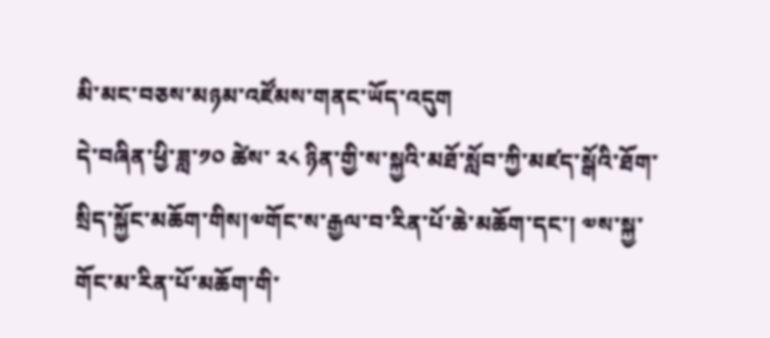མི་མང་བཅས་མཉམ་འཛོམས་གནང་ཡོད་འདུག
དེ་བཞིན་ཕྱི་ཟླ་༡༠ ཚེས་ ༢༨ ཉིན་གྱི་ས་སྐྱའི་མཐོ་སློབ་ཀྱི་མཛད་སྒོའི་ཐོག་སྲིད་སྐྱོང་མཆོག་གིས།༧གོང་ས་རྒྱལ་བ་རིན་པོ་ཆེ་མཆོག་དང་། ༧ས་སྐྱ་གོང་མ་རིན་པོ་མཆོག་གི་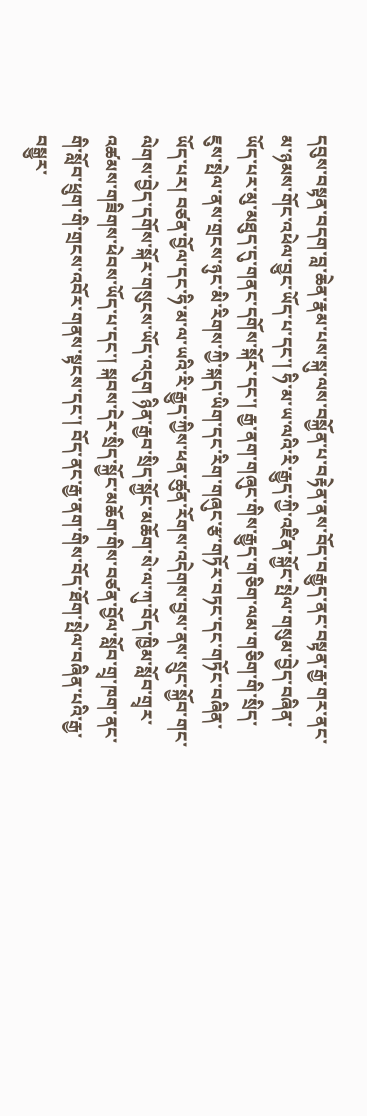དབུས་བསྟན་བདག་བླ་ཆེན་རྣམ་པས་སྐུ་ལས་བསྐྱོན་པ་བརྟེན་ནས་བོད་བརྒྱུད་ནང་བསྟན་རྒྱ་གར་ནང་མ་ཉམས་གོང་འཕེལ་བྱུང་ཡོད་པ་དང་། ཧི་མ་ཡ་ལའི་རི་རྒྱུད་ཀྱི་འཛིན་སྐྱོང་སྤེལ་གསུམ་བྱེད་བཞིན་ཡོད་པར་མུ་མཐུད་དུ་གནང་དགོས་སྐོར་དང་། རྒྱ་ནག་གཞུང་གིས་རྒྱུད་གཅིག་ལམ་གཅིག་གི་སྲིད་ཇུས་སྤེལ་ནས་གྲངས་ཉུང་མི་རིགས་ཀྱི་སྐད་ཡིག་དང་རིག་གཞུང་རྩ་གཏོར་བཏང་དང་གཏོང་བཞིན་ཡོད་པར། བཙན་བྱོལ་དང་ཧི་མ་ལ་ཡའི་རི་རྒྱུད་ཀྱིས་ཕན་ཚུན་རོགས་འདེགས་བྱས་ནས་སྲུང་སྐྱོབ་གང་ལེགས་བྱེད་དགོས་སྐོར་གསུངས་ཡོད་འདུག ཉིན་རྒྱབ་སྲིད་སྐྱོང་མཆོག་སེ་ལ་ཀུ་བོད་ཁྱིམ་སློབ་གྲྭར་འཚམས་གཟིགས་ཕེབས་ཡོད་པ་དང་། སྐབས་དེར་སྲིད་སྐྱོང་མཆོག་གིས་བཙན་བྱོལ་སློབ་གྲྭ་ཁག་ནང་གི་སློབ་ཕྲུག་གི་གྲངས་འབོར་གནས་སྟངས་དང་། བོད་ནང་རྒྱ་ནག་གིས་བོད་ཐོག་སྤེལ་བཞིན་པའི་རྒྱ་བསྒྱུར་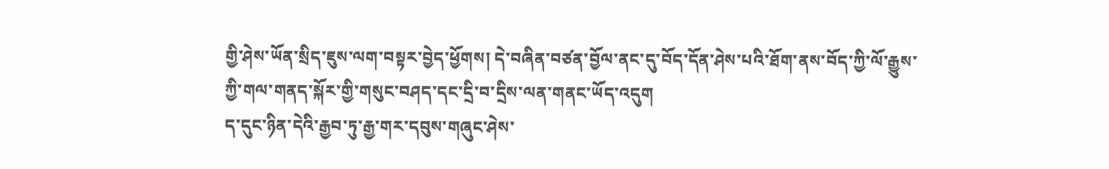གྱི་ཤེས་ཡོན་སྲིད་ཇུས་ལག་བསྟར་བྱེད་ཕྱོགས། དེ་བཞིན་བཙན་བྱོལ་ནང་དུ་བོད་དོན་ཤེས་པའི་ཐོག་ནས་བོད་ཀྱི་ལོ་རྒྱུས་ཀྱི་གལ་གནད་སྐོར་གྱི་གསུང་བཤད་དང་དྲི་བ་དྲིས་ལན་གནང་ཡོད་འདུག
ད་དུང་ཉིན་དེའི་རྒྱབ་ཏུ་རྒྱ་གར་དབུས་གཞུང་ཤེས་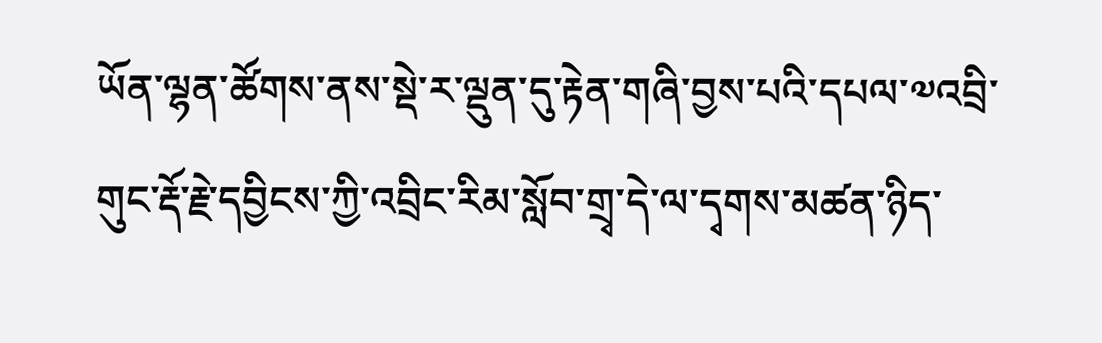ཡོན་ལྷན་ཚོགས་ནས་སྡེ་ར་ལྡུན་དུ་རྟེན་གཞི་བྱས་པའི་དཔལ་༧འབྲི་གུང་རྡོ་རྗེ་དབྱིངས་ཀྱི་འབྲིང་རིམ་སློབ་གྲྭ་དེ་ལ་དྭགས་མཚན་ཉིད་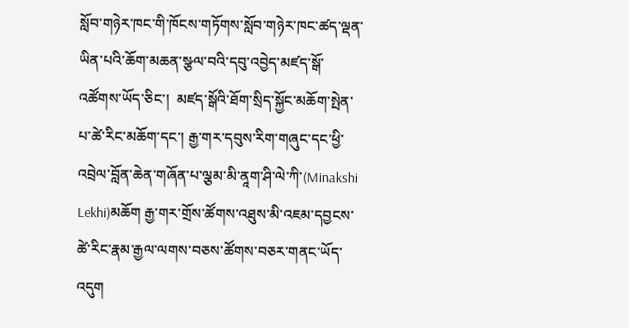སློབ་གཉེར་ཁང་གི་ཁོངས་གཏོགས་སློབ་གཉེར་ཁང་ཚད་ལྡན་ཡིན་པའི་ཆོག་མཆན་སྩལ་བའི་དབུ་འབྱེད་མཛད་སྒོ་འཚོགས་ཡོད་ཅིང་།  མཛད་སྒོའི་ཐོག་སྲིད་སྐྱོང་མཆོག་སྤེན་པ་ཚེ་རིང་མཆོག་དང་། རྒྱ་གར་དབུས་རིག་གཞུང་དང་ཕྱི་འབྲེལ་བློན་ཆེན་གཞོན་པ་ལྕམ་མི་ནཱག་ཤི་ལེ་ཀི་(Minakshi Lekhi)མཆོག རྒྱ་གར་གྲོས་ཚོགས་འཐུས་མི་འཇམ་དབྱངས་ཚེ་རིང་རྣམ་རྒྱལ་ལགས་བཅས་ཚོགས་བཅར་གནང་ཡོད་འདུག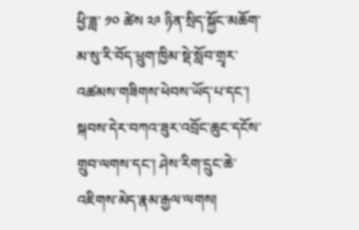ཕྱི་ཟླ་ ༡༠ ཚེས ༢༩ ཉིན་སྲིད་སྐྱོང་མཆོག་མ་སུ་རི་བོད་ཕྲུག་ཁྱིམ་སྡེ་སློབ་གྲྭར་འཚམས་གཟིགས་ཕེབས་ཡོད་པ་དང་། སྐབས་དེར་བཀའ་ཟུར་འབྲོང་ཆུང་དངོས་གྲུབ་ལགས་དང་། ཤེས་རིག་དྲུང་ཆེ་འཇིགས་མེད་རྣམ་རྒྱལ་ལགས།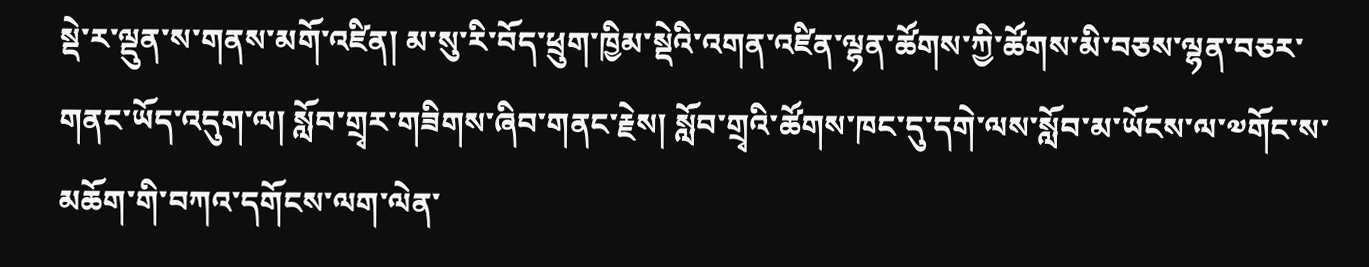སྡེ་ར་ལྡུན་ས་གནས་མགོ་འཛིན། མ་སུ་རི་བོད་ཕྲུག་ཁྱིམ་སྡེའི་འགན་འཛིན་ལྷན་ཚོགས་ཀྱི་ཚོགས་མི་བཅས་ལྷན་བཅར་གནང་ཡོད་འདུག་ལ། སློབ་གྲྭར་གཟིགས་ཞིབ་གནང་རྗེས། སློབ་གྲྭའི་ཚོགས་ཁང་དུ་དགེ་ལས་སློབ་མ་ཡོངས་ལ་༧གོང་ས་མཆོག་གི་བཀའ་དགོངས་ལག་ལེན་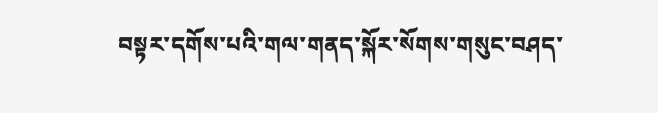བསྟར་དགོས་པའི་གལ་གནད་སྐོར་སོགས་གསུང་བཤད་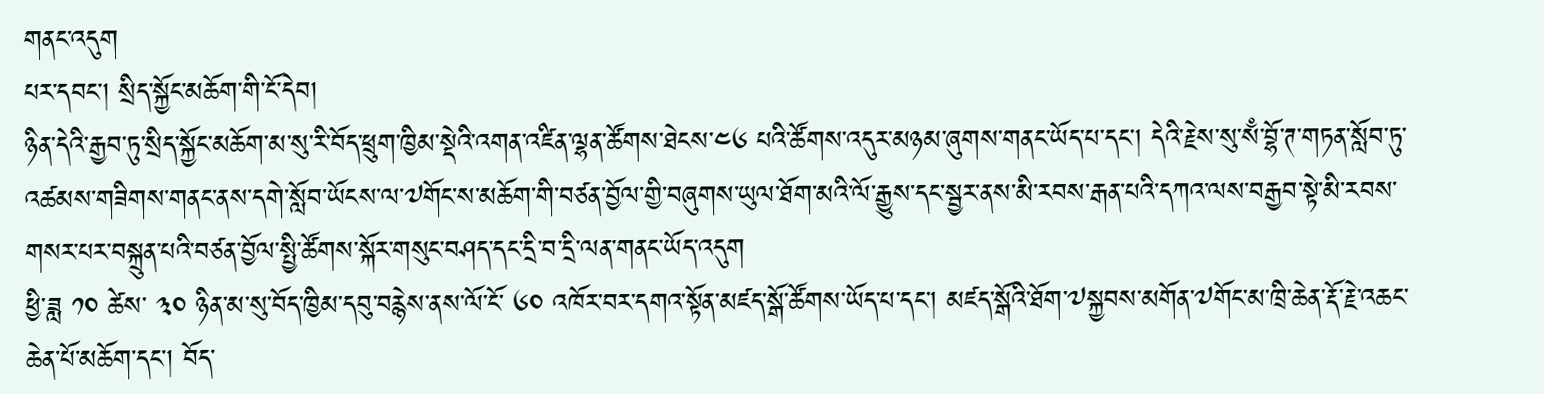གནང་འདུག
པར་དབང་། སྲིད་སྐྱོང་མཆོག་གི་ངོ་དེབ།
ཉིན་དེའི་རྒྱབ་ཏུ་སྲིད་སྐྱོང་མཆོག་མ་སུ་རི་བོད་ཕྲུག་ཁྱིམ་སྡེའི་འགན་འཛིན་ལྷན་ཚོགས་ཐེངས་༤༦ པའི་ཚོགས་འདུར་མཉམ་ཞུགས་གནང་ཡོད་པ་དང་། དེའི་རྗེས་སུ་སྃ་བྷོ་ཊ་གཏན་སློབ་ཏུ་འཚམས་གཟིགས་གནང་ནས་དགེ་སློབ་ཡོངས་ལ་༧གོང་ས་མཆོག་གི་བཙན་བྱོལ་གྱི་བཞུགས་ཡུལ་ཐོག་མའི་ལོ་རྒྱུས་དང་སྦྱར་ནས་མི་རབས་རྒན་པའི་དཀའ་ལས་བརྒྱབ་སྟེ་མི་རབས་གསར་པར་བསྐྲུན་པའི་བཙན་བྱོལ་སྤྱི་ཚོགས་སྐོར་གསུང་བཤད་དང་དྲི་བ་དྲི་ལན་གནང་ཡོད་འདུག
ཕྱི་ཟླ ༡༠ ཚེས་ ༣༠ ཉིན་མ་སུ་བོད་ཁྱིམ་དབུ་བརྙེས་ནས་ལོ་ངོ་ ༦༠ འཁོར་བར་དགའ་སྟོན་མཛད་སྒོ་ཚོགས་ཡོད་པ་དང་། མཛད་སྒོའི་ཐོག་༧སྐྱབས་མགོན་༧གོང་མ་ཁྲི་ཆེན་རྡོ་རྗེ་འཆང་ཆེན་པོ་མཆོག་དང་། བོད་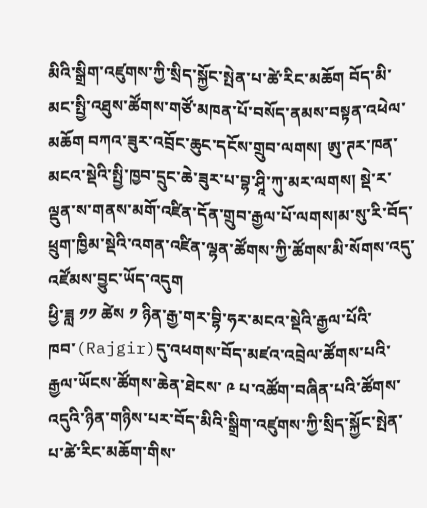མིའི་སྒྲིག་འཛུགས་ཀྱི་སྲིད་སྐྱོང་སྤེན་པ་ཚེ་རིང་མཆོག བོད་མི་མང་སྤྱི་འཐུས་ཚོགས་གཙོ་མཁན་པོ་བསོད་ནམས་བསྟན་འཕེལ་མཆོག བཀའ་ཟུར་འབྲོང་ཆུང་དངོས་གྲུབ་ལགས། ཨུ་ཊར་ཁན་མངའ་སྡེའི་སྤྱི་ཁྱབ་དྲུང་ཆེ་ཟུར་པ་བྷ་ཤཱི་ཀུ་མར་ལགས། སྡེ་ར་ལྡུན་ས་གནས་མགོ་འཛིན་དོན་གྲུབ་རྒྱལ་པོ་ལགས།མ་སུ་རི་བོད་ཕྲུག་ཁྱིམ་སྡེའི་འགན་འཛིན་ལྷན་ཚོགས་ཀྱི་ཚོགས་མི་སོགས་འདུ་འཛོམས་བྱུང་ཡོད་འདུག
ཕྱི་ཟླ ༡༡ ཚེས ༡ ཉིན་རྒྱ་གར་བྷི་ཧར་མངའ་སྡེའི་རྒྱལ་པོའི་ཁབ་(Rajgir)དུ་འཕགས་བོད་མཛའ་འབྲེལ་ཚོགས་པའི་རྒྱལ་ཡོངས་ཚོགས་ཆེན་ཐེངས་ ༩ པ་འཚོག་བཞིན་པའི་ཚོགས་འདུའི་ཉིན་གཉིས་པར་བོད་མིའི་སྒྲིག་འཛུགས་ཀྱི་སྲིད་སྐྱོང་སྤེན་པ་ཚེ་རིང་མཆོག་གིས་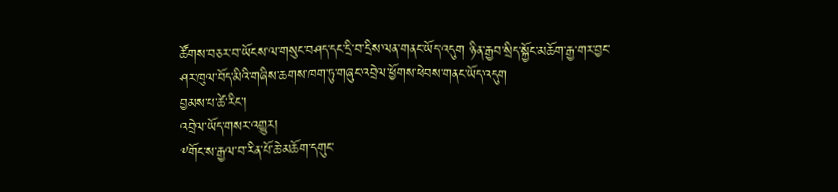ཚོགས་བཅར་བ་ཡོངས་ལ་གསུང་བཤད་དང་དྲི་བ་དྲིས་ལན་གནང་ཡོད་འདུག ཉིན་རྒྱབ་སྲིད་སྐྱོང་མཆོག་རྒྱ་གར་བྱང་ཤར་ཁུལ་བོད་མིའི་གཞིས་ཆགས་ཁག་ཏུ་གཞུང་འབྲེལ་ཕྱོགས་ཕེབས་གནང་ཡོད་འདུག
བྱམས་པ་ཚེ་རིང་།
འབྲེལ་ཡོད་གསར་འགྱུར།
༸གོང་ས་རྒྱལ་བ་རིན་པོ་ཆེ་མཆོག་དགུང་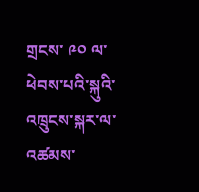གྲངས་ ༩༠ ལ་ཕེབས་པའི་སྐུའི་འཁྲུངས་སྐར་ལ་འཚམས་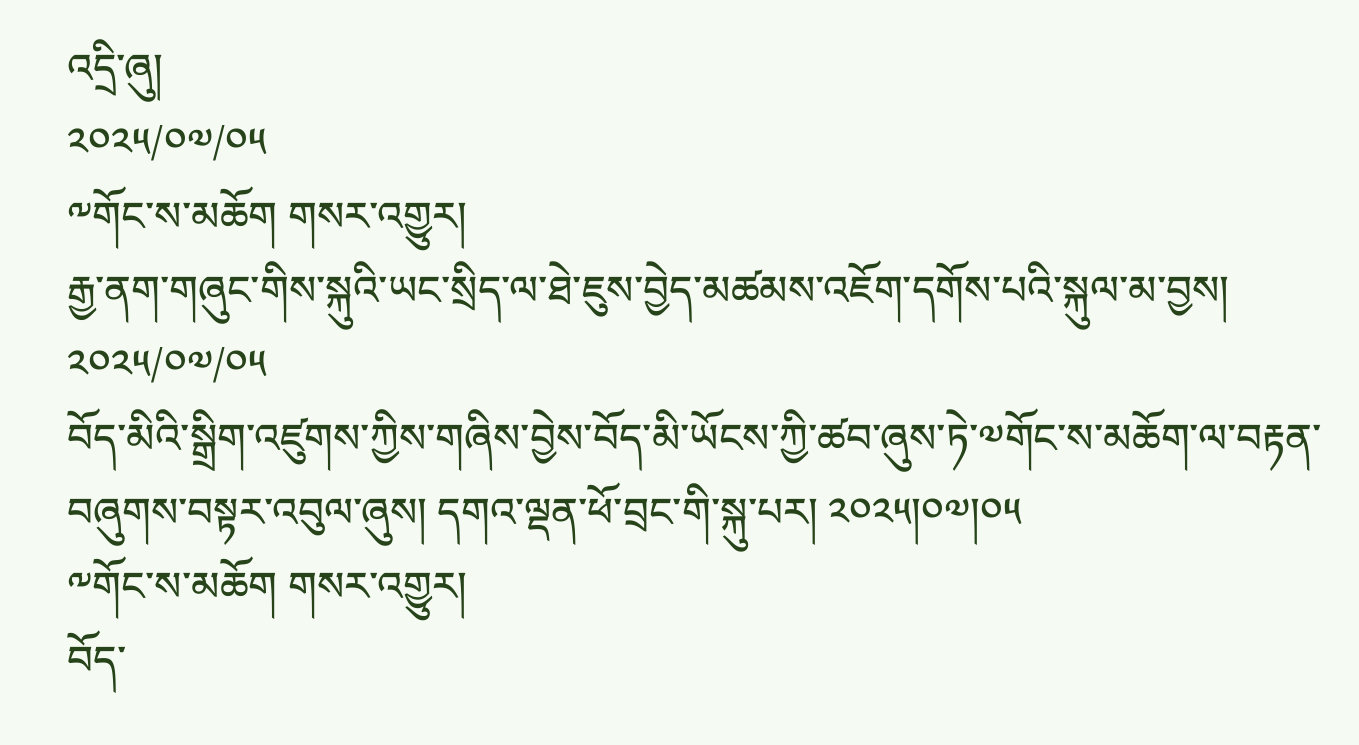འདྲི་ཞུ།
༢༠༢༥/༠༧/༠༥
༸གོང་ས་མཆོག གསར་འགྱུར།
རྒྱ་ནག་གཞུང་གིས་སྐུའི་ཡང་སྲིད་ལ་ཐེ་ཇུས་བྱེད་མཚམས་འཇོག་དགོས་པའི་སྐུལ་མ་བྱས།
༢༠༢༥/༠༧/༠༥
བོད་མིའི་སྒྲིག་འཛུགས་ཀྱིས་གཞིས་བྱེས་བོད་མི་ཡོངས་ཀྱི་ཚབ་ཞུས་ཏེ་༧གོང་ས་མཆོག་ལ་བརྟན་བཞུགས་བསྟར་འབུལ་ཞུས། དགའ་ལྡན་ཕོ་བྲང་གི་སྐུ་པར། ༢༠༢༥།༠༧།༠༥
༸གོང་ས་མཆོག གསར་འགྱུར།
བོད་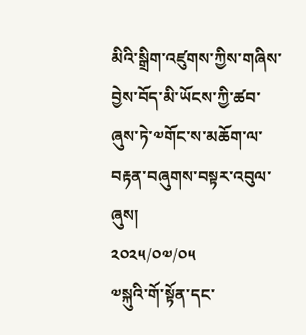མིའི་སྒྲིག་འཛུགས་ཀྱིས་གཞིས་བྱེས་བོད་མི་ཡོངས་ཀྱི་ཚབ་ཞུས་ཏེ་༧གོང་ས་མཆོག་ལ་བརྟན་བཞུགས་བསྟར་འབུལ་ཞུས།
༢༠༢༥/༠༧/༠༥
༧སྐུའི་གོ་སྟོན་དང་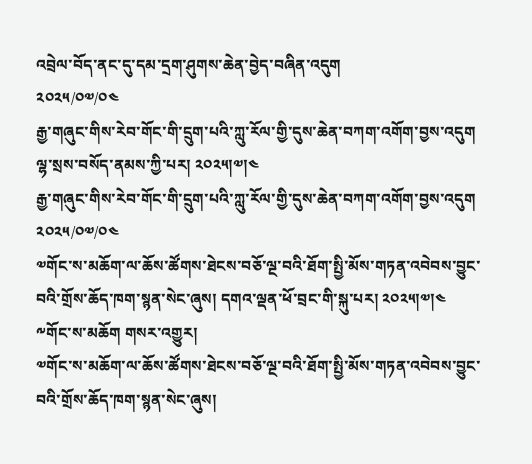འབྲེལ་བོད་ནང་དུ་དམ་དྲག་ཤུགས་ཆེན་བྱེད་བཞིན་འདུག
༢༠༢༥/༠༧/༠༤
རྒྱ་གཞུང་གིས་རེབ་གོང་གི་དྲུག་པའི་ཀླུ་རོལ་གྱི་དུས་ཆེན་བཀག་འགོག་བྱས་འདུག ལྷ་སྲས་བསོད་ནམས་ཀྱི་པར། ༢༠༢༥།༧།༤
རྒྱ་གཞུང་གིས་རེབ་གོང་གི་དྲུག་པའི་ཀླུ་རོལ་གྱི་དུས་ཆེན་བཀག་འགོག་བྱས་འདུག
༢༠༢༥/༠༧/༠༤
༧གོང་ས་མཆོག་ལ་ཆོས་ཚོགས་ཐེངས་བཅོ་ལྔ་བའི་ཐོག་སྤྱི་མོས་གཏན་འབེབས་བྱུང་བའི་གྲོས་ཆོད་ཁག་སྙན་སེང་ཞུས། དགའ་ལྡན་ཕོ་བྲང་གི་སྐུ་པར། ༢༠༢༥།༧།༤
༸གོང་ས་མཆོག གསར་འགྱུར།
༧གོང་ས་མཆོག་ལ་ཆོས་ཚོགས་ཐེངས་བཅོ་ལྔ་བའི་ཐོག་སྤྱི་མོས་གཏན་འབེབས་བྱུང་བའི་གྲོས་ཆོད་ཁག་སྙན་སེང་ཞུས།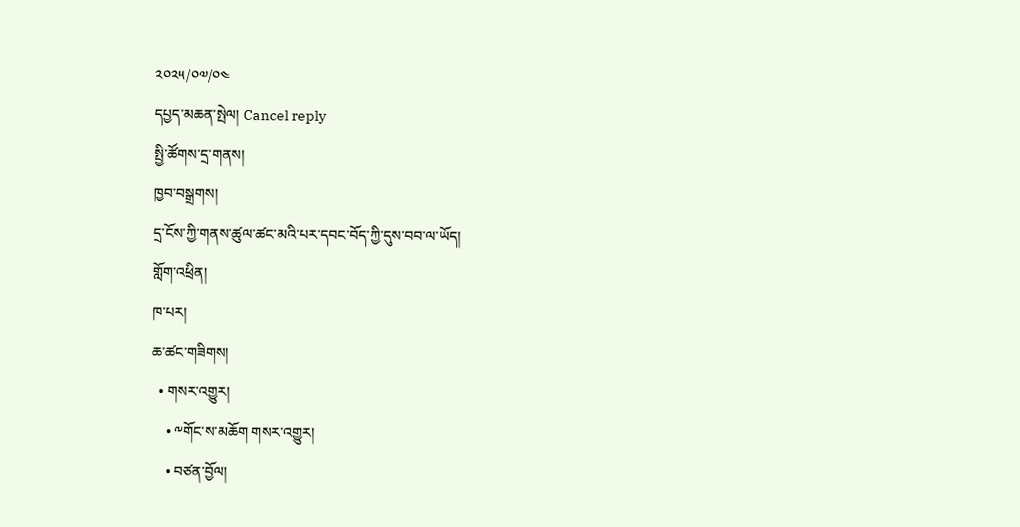༢༠༢༥/༠༧/༠༤
དཔྱད་མཆན་སྤེལ། Cancel reply
སྤྱི་ཚོགས་དྲ་གནས།
ཁྱབ་བསྒྲགས།
དྲ་ངོས་ཀྱི་གནས་ཚུལ་ཚང་མའི་པར་དབང་བོད་ཀྱི་དུས་བབ་ལ་ཡོད།
གློག་འཕྲིན།
ཁ་པར།
ཆ་ཚང་གཟིགས།
  • གསར་འགྱུར།
    • ༸གོང་ས་མཆོག གསར་འགྱུར།
    • བཙན་བྱོལ།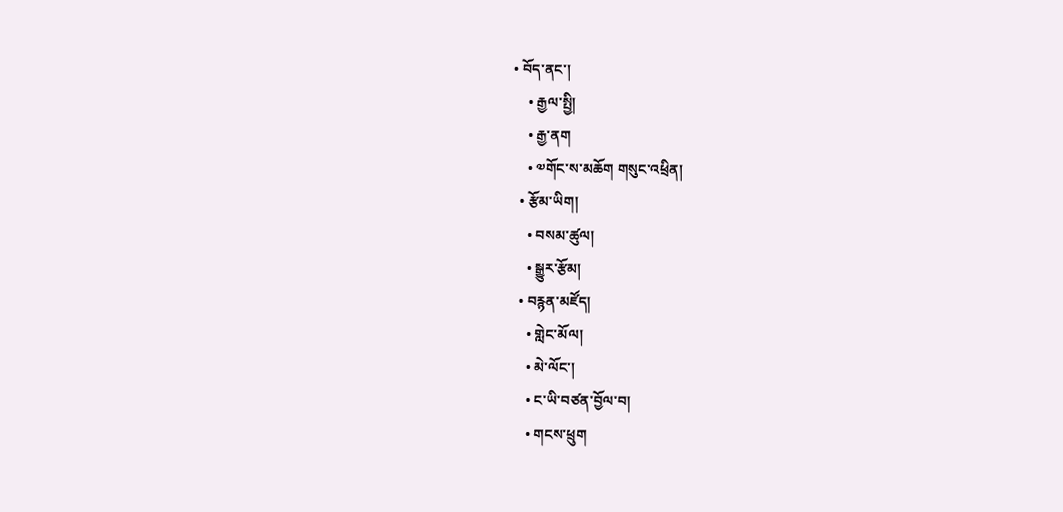• བོད་ནང་།
    • རྒྱལ་སྤྱི།
    • རྒྱ་ནག
    • ༧གོང་ས་མཆོག གསུང་འཕྲིན།
  • རྩོམ་ཡིག།
    • བསམ་ཚུལ།
    • སྒྱུར་རྩོམ།
  • བརྙན་མཛོད།
    • གླེང་མོལ།
    • མེ་ལོང་།
    • ང་ཡི་བཙན་བྱོལ་བ།
    • གངས་ཕྲུག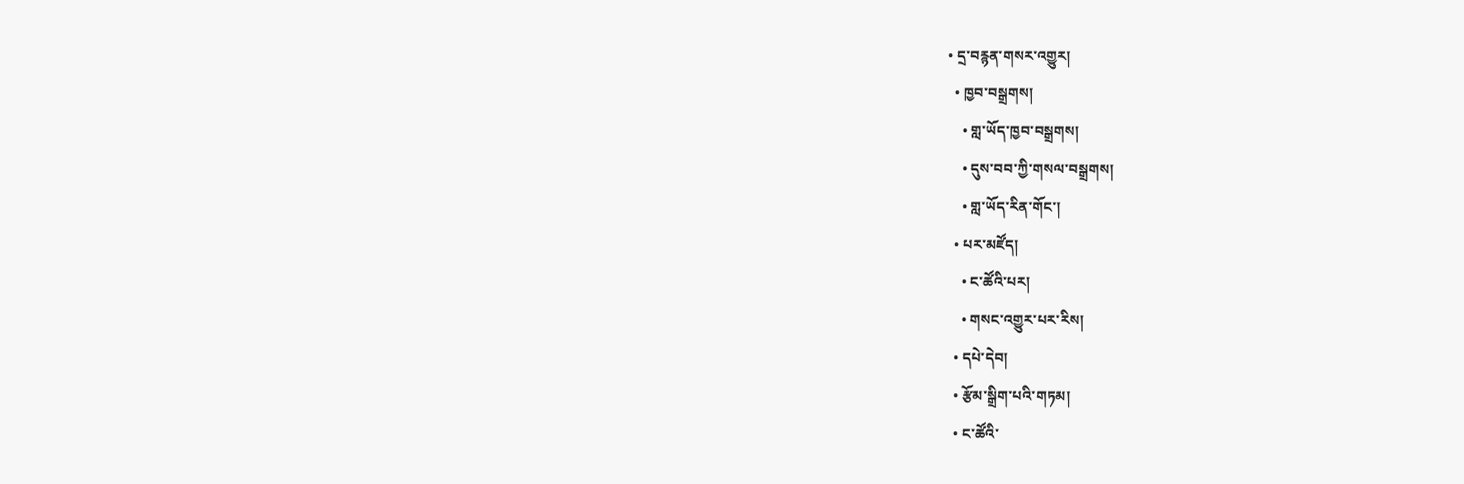• དྲ་བརྙན་གསར་འགྱུར།
  • ཁྱབ་བསྒྲགས།
    • གླ་ཡོད་ཁྱབ་བསྒྲགས།
    • དུས་བབ་ཀྱི་གསལ་བསྒྲགས།
    • གླ་ཡོད་རིན་གོང་།
  • པར་མཛོད།
    • ང་ཚོའི་པར།
    • གསང་འགྱུར་པར་རིས།
  • དཔེ་དེབ།
  • རྩོམ་སྒྲིག་པའི་གཏམ།
  • ང་ཚོའི་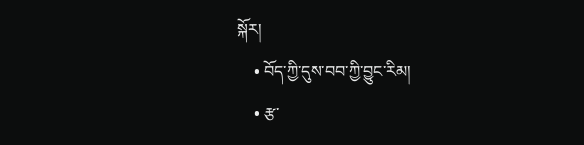སྐོར།
    • བོད་ཀྱི་དུས་བབ་ཀྱི་བྱུང་རིམ།
    • རྩ་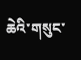ཆེའི་གསུང་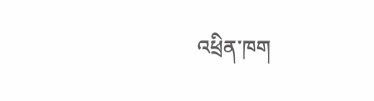འཕྲིན་ཁག